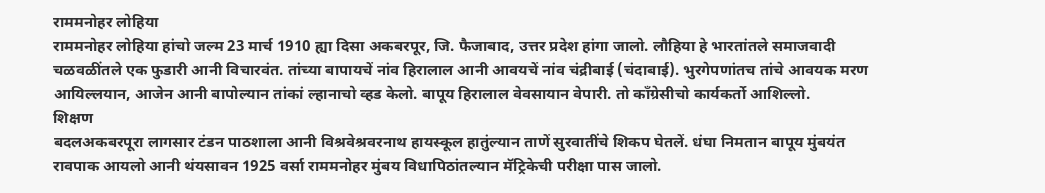राममनोहर लोहिया
राममनोहर लोहिया हांचो जल्म 23 मार्च 1910 ह्या दिसा अकबरपूर, जि. फैजाबाद, उत्तर प्रदेश हांगा जालो. लौहिया हे भारतांतले समाजवादी चळवळींतले एक फुडारी आनी विचारवंत. तांच्या बापायचें नांव हिरालाल आनी आवयचें नांव चंद्रीबाई (चंदाबाई). भुरगेपणांतच तांचे आवयक मरण आयिल्लयान, आजेन आनी बापोल्यान तांकां ल्हानाचो व्हड केलो. बापूय हिरालाल वेवसायान वेपारी. तो काँग्रेसीचो कार्यकर्तो आशिल्लो.
शिक्षण
बदलअकबरपूरा लागसार टंडन पाठशाला आनी विश्रवेश्रवरनाथ हायस्कूल हातुंल्यान ताणें सुरवातींचे शिकप घेतलें. धंघा निमतान बापूय मुंबयंत रावपाक आयलो आनी थंयसावन 1925 वर्सा राममनोहर मुंबय विधापिठांतल्यान मॅट्रिकेची परीक्षा पास जालो.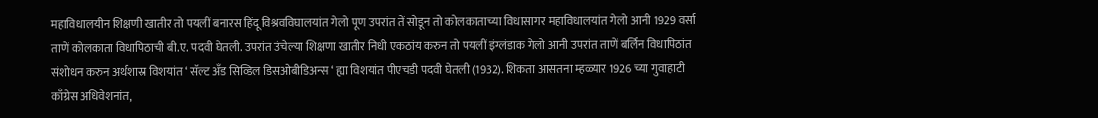महाविधालयीन शिक्षणी खातीर तो पयलीं बनारस हिंदू विश्रवविघालयांत गेलो पूण उपरांत तें सोडून तो कोलकाताच्या विधासागर महाविधालयांत गेलो आनी 1929 वर्सा ताणें कोलकाता विधापिठाची बी.ए. पदवी घेतली. उपरांत उंचेल्या शिक्षणा खातीर निधी एकठांय करुन तो पयलीं इंग्लंडाक गेलो आनी उपरांत ताणें बर्लिन विधापिठांत संशोधन करुन अर्थशास्र विशयांत ‘ सॅल्ट अँड सिव्डिल डिसओबीडिअन्स ‘ ह्या विशयांत पीएचडी पदवी घेतली (1932). शिकता आसतना म्हळ्यार 1926 च्या गुवाहाटी काँग्रेस अधिवेशनांत,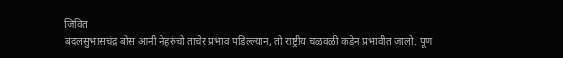जिवित
बदलसुभासचंद्र बोस आनी नेहरुंचो ताचेर प्रभाव पडिल्ल्यान, तो राष्ट्रीय चळवळी कडेन प्रभावीत जालो. पूण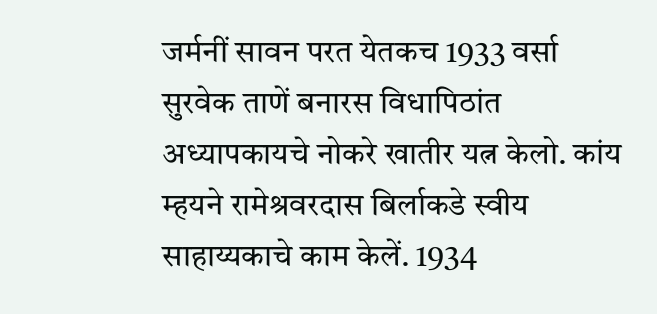जर्मनीं सावन परत येतकच 1933 वर्सा सुरवेक ताणें बनारस विधापिठांत अध्यापकायचे नोकरे खातीर यत्न केलो. कांय म्हयने रामेश्रवरदास बिर्लाकडे स्वीय साहाय्यकाचे काम केलें. 1934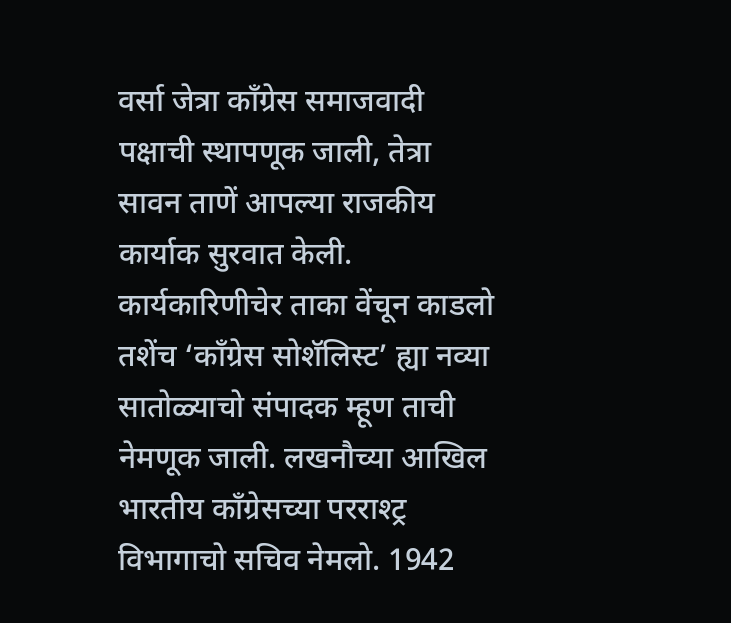वर्सा जेत्रा काँग्रेस समाजवादी पक्षाची स्थापणूक जाली, तेत्रा सावन ताणें आपल्या राजकीय कार्याक सुरवात केली. कार्यकारिणीचेर ताका वेंचून काडलो तशेंच ‘काँग्रेस सोशॅलिस्ट’ ह्या नव्या सातोळ्याचो संपादक म्हूण ताची नेमणूक जाली. लखनौच्या आखिल भारतीय काँग्रेसच्या परराश्ट्र विभागाचो सचिव नेमलो. 1942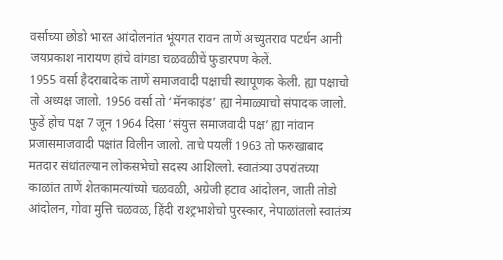वर्साच्या छोडो भारत आंदोलनांत भूंयगत रावन ताणें अच्युतराव पटर्धन आनी जयप्रकाश नारायण हांचे वांगडा चळवळीचें फुडारपण केलें.
1955 वर्सा हैदराबादेक ताणें समाजवादी पक्षाची स्थापूणक केली. ह्या पक्षाचो तो अध्यक्ष जालो. 1956 वर्सा तो ‘मॅनकाइंड’ ह्या नेमाळ्याचो संपादक जालो. फुडें होच पक्ष 7 जून 1964 दिसा ‘संयुत्त समाजवादी पक्ष’ ह्या नांवान प्रजासमाजवादी पक्षांत विलीन जालो. ताचे पयलीं 1963 तो फरुखाबाद मतदार संधांतल्यान लोकसभेचो सदस्य आशिल्लो. स्वातंत्र्या उपरांतच्या काळांत ताणें शेतकामत्यांच्यो चळवळी, अग्रेजी हटाव आंदोलन, जाती तोडो आंदोलन, गोवा मुत्ति चळवळ, हिंदी राश्ट्रभाशेचो पुरस्कार, नेपाळांतलो स्वातंत्र्य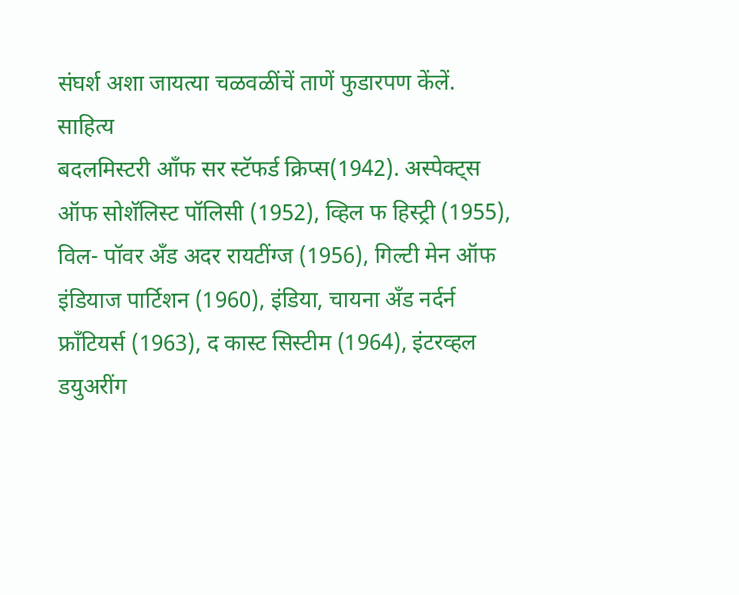संघर्श अशा जायत्या चळवळींचें ताणें फुडारपण केंलें.
साहित्य
बदलमिस्टरी आँफ सर स्टॅफर्ड क्रिप्स(1942). अस्पेक्ट्स ऑफ सोशॅलिस्ट पॉलिसी (1952), व्हिल फ हिस्ट्री (1955), विल- पॉवर अँड अदर रायटींग्ज (1956), गिल्टी मेन ऑफ इंडियाज पार्टिशन (1960), इंडिया, चायना अँड नर्दर्न फ्राँटियर्स (1963), द कास्ट सिस्टीम (1964), इंटरव्हल डयुअरींग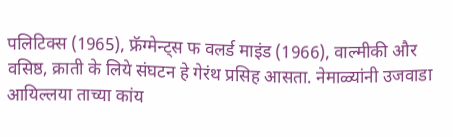पलिटिक्स (1965), फ्रॅग्मेन्ट्स फ वलर्ड माइंड (1966), वाल्मीकी और वसिष्ठ, क्राती के लिये संघटन हे गेरंथ प्रसिह आसता. नेमाळ्यांनी उजवाडा आयिल्लया ताच्या कांय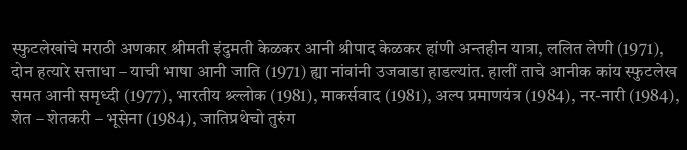स्फुटलेखांचे मराठी अणकार श्रीमती इंदुमती केळकर आनी श्रीपाद केळकर हांणी अन्तहीन यात्रा, ललित लेणी (1971), दोन हत्यारे सत्ताधा – याची भाषा आनी जाति (1971) ह्या नांवांनी उजवाडा हाडल्यांत. हालीं ताचे आनीक कांय स्फुटलेख समत आनी समृध्दी (1977), भारतीय श्र्ल्लोक (1981), माकर्सवाद (1981), अल्प प्रमाणयंत्र (1984), नर-नारी (1984), शेत – शेतकरी – भूसेना (1984), जातिप्रथेचो तुरुंग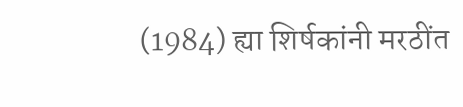(1984) ह्या शिर्षकांनी मरठींत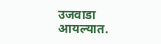उजवाडा आयल्यात.